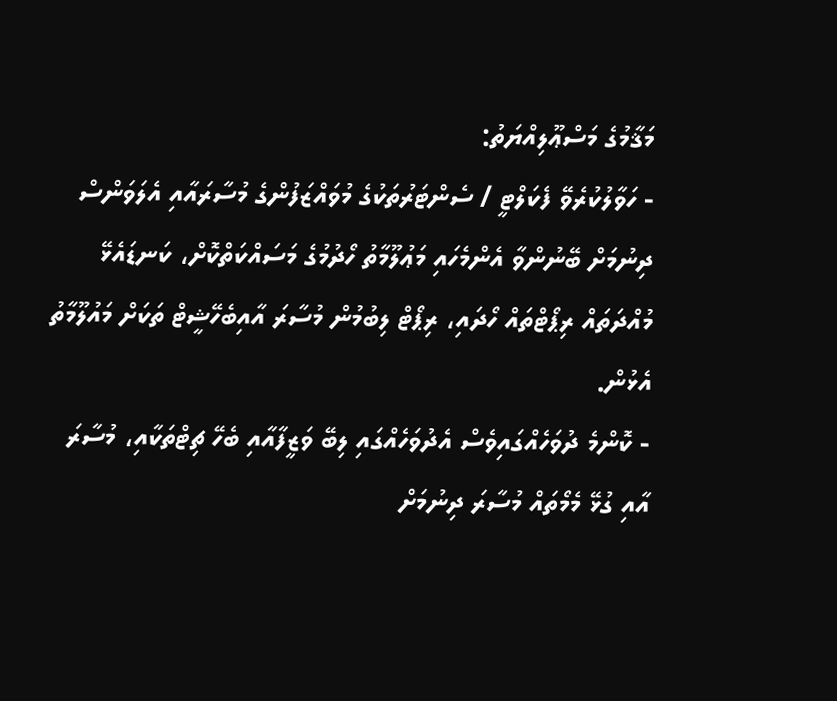މަޤާމުގެ މަސްޢޫލިއްޔަތު:
- ހަވާލުކުރެވޭ ފެކަލްޓީ / ސެންޓަރުތަކުގެ މުވައްޒަފުންގެ މުސާރައާއި އެލަވަންސް ދިނުމަށް ބޭނުންވާ އެންމެހައި މަޢުލޫމާތު ހޯދުމުގެ މަސައްކަތްކޮށް، ކަނޑައެޅޭ މުއްދަތައް ރިޕޯޓްތައް ހޯދައި، ރިޕޯޓް ލިބުމުން މުސާރަ އާއިބެހޭޝީޓް ތަކަށް މައުލޫމާތު އެޅުން.
- ކޮންމެ ދުވަހެއްގައިވެސް އެދުވަހެއްގައި ލިބޭ ވަޒީފާއާއި ބެހޭ ޗިޓްތަކާއި، މުސާރަ އާއި ގުޅޭ މެމޯތައް މުސާރަ ދިނުމަށް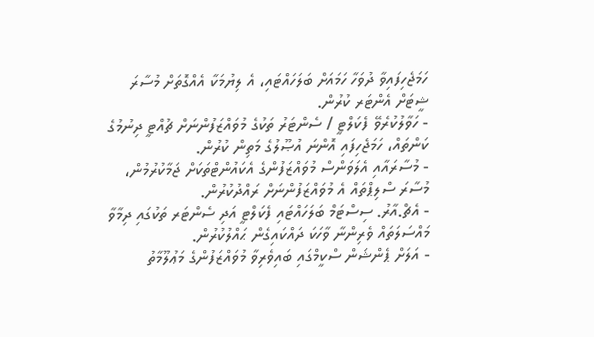ހަމަޖެހިފައިވާ ދުވަހާ ހަމައަށް ބަލަހައްޓައި، އެ ލިޔުމަކާ އެއްގޮތަށް މުސާރަ ޝީޓަށް އެންޓަރ ކުރުން.
- ހަވާލުކުރެވޭ ފެކަލްޓީ / ސެންޓަރު ތަކުގެ މުވައްޒަފުންނަށް ޗުއްޓީ ދިނުމުގެ ކަންތައް، ހަމަޖެހިފައި އޮންނަ އުޞޫލުގެ މަތިން ކުރުން.
- މުސާރައާއި އެލަވަންސް މުވައްޒަފުންގެ އެކައުންޓްތަކަށް ޖަމާކުރުމުން، މުސާރަ ސްލިޕްތައް އެ މުވައްޒަފުންނަށް ރައްދުކުރުން.
- އެޗް.އާރު. ސިސްޓަމް ބަލަހައްޓައި ފެކަލްޓީ އަދި ސެންޓަރ ތަކުގައި ދިމާވާ މައްސަލަތައް ވެރިންނާ ވާހަކަ ދައްކައިގެން ޙައްލުކުރުން.
- އަލަށް ޕެންޝަން ސްކީމްގައި ބައިވެރިވާ މުވައްޒަފުންގެ މަޢުލޫމާތު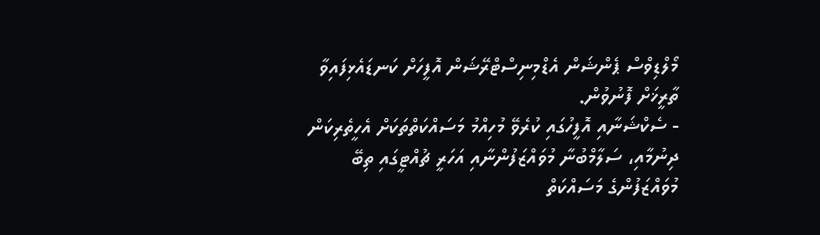މޯލްޑިވްސް ޕެންޝަން އެޑްމިނިސްޓްރޭޝަން އޮފީހަށް ކަނޑައެޅިފައިވާ ތާރީޚަށް ފޮނުވުން.
- ސެކްޝަނާއި އޮފީހުގައި ކުރެވޭ މުހިއްމު މަސައްކަތްތަކަށް އެހީތެރިކަން ދިނުމާއި، ސަލާމްބުނާ މުވައްޒަފުންނާއި އަހަރީ ޗުއްޓީގައި ތިބޭ މުވައްޒަފުންގެ މަސައްކަތް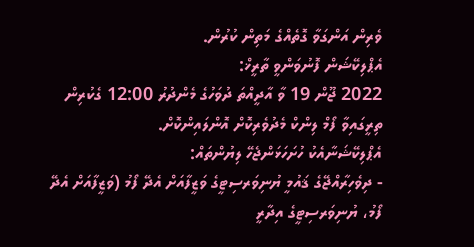ވެރިން އަންގަވާ ގޮތެއްގެ މަތިން ކުރުން.
އެޕްލިކޭޝަން ފޮނުވަންވީ ތާރީޚް:
2022 ޖޫން 19 ވާ އާދީއްތަ ދުވަހުގެ މެންދުރު 12:00 ގެކުރިން ތިރީގައިވާ ފޯމް ލިންކް މެދުވެރިކޮށް އޮންލައިންކޮށް.
އެޕްލިކޭޝަނާއެކު ހުށަހަޅަންޖެހޭ ލިޔުންތައް:
- ދިވެހިރާއްޖޭގެ ޤައުމީ ޔުނިވަރސިޓީގެ ވަޒީފާއަށް އެދޭ ފޯމު (ވަޒީފާއަށް އެދޭ ފޯމު، ޔުނިވަރސިޓީގެ އިދާރީ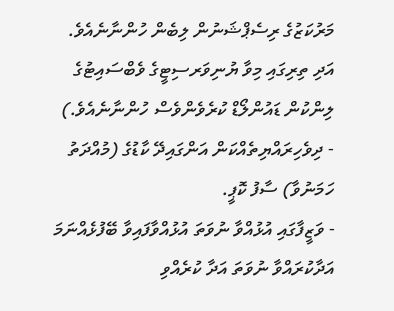މަރުކަޒުގެ ރިސެޕްޝަނުން ލިބެން ހުންނާނެއެވެ. އަދި ތިރިގައި މިވާ ޔުނިވަރސިޓީގެ ވެބްސައިޓުގެ ލިންކުން ޑައުންލޯޑް ކުރެވެންވެސް ހުންނާނެއެވެ.)
- ދިވެހިރައްޔިތެއްކަން އަންގައިދޭ ކާޑުގެ (މުއްދަތު ހަމަނުވާ) ސާފު ކޮޕީ.
- ވަޒީފާގައި އުޅުއްވާ ނުވަތަ އުޅުއްވާފައިވާ ބޭފުޅެއްނަމަ އަދާކުރައްވާ ނުވަތަ އަދާ ކުރެއްވި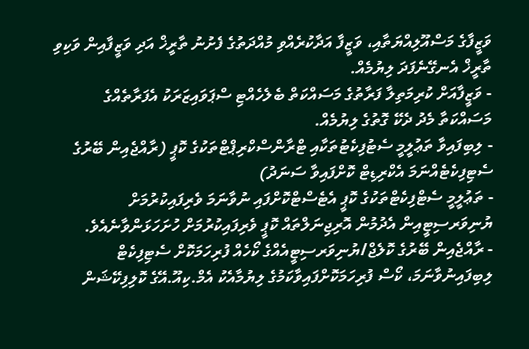ވަޒީފާގެ މަސްއޫލިއްޔަތާއި، ވަޒީފާ އަދާކުރެއްވި މުއްދަތުގެ ފެށުނު ތާރީޚް އަދި ވަޒީފާއިން ވަކިވި ތާރީޚް އެނގޭނެފަދަ ލިޔުމެއް.
- ވަޒީފާއަށް ކުރިމަތިލާ ފަރާތުގެ މަސައްކަތް ބެލެހެއްޓި ސްޕަވައިޒަރަކު އެފަރާތެއްގެ މަސައްކަތާ މެދު ދެކޭ ގޮތުގެ ލިޔުމެއް.
- ލިބިފައިވާ ތަޢުލީމީ ސެޓުފިކެޓުތަކާއި ޓްރާންސްކްރިޕްޓްތަކުގެ ކޮޕީ (ރާއްޖެއިން ބޭރުގެ ސެޓިފިކެޓެއްނަމަ އެކްރިޑިޓް ކޮށްފައިވާ ސަނަދު)
- ތަޢުލީމީ ސެޓްފިކެޓްތަކުގެ ކޮޕީ އެޓެސްޓްކޮށްފައި ނުވާނަމަ ވެރިފައިކުރުމަށް ޔުނިވަރސިޓީއިން އެދުމުން އޮރިޖިނަލްތައް ކޮޕީ ވެރިފައިކުރުމަށް ހުށަހަޅަންވާނެއެވެ.
- ރާއްޖެއިން ބޭރުގެ ކޮލެޖް/ޔުނިވަރސިޓީއެއްގެ ކޯހެއް ފުރިހަމަކޮށް ސެޓިފިކެޓް ލިބިފައިނުވާނަމަ، ކޯސް ފުރިހަމަކޮށްފައިވާކަމުގެ ލިޔުމާއެކު އެމް.ކިއޫ.އޭގެ ކޮލިފިކޭޝަން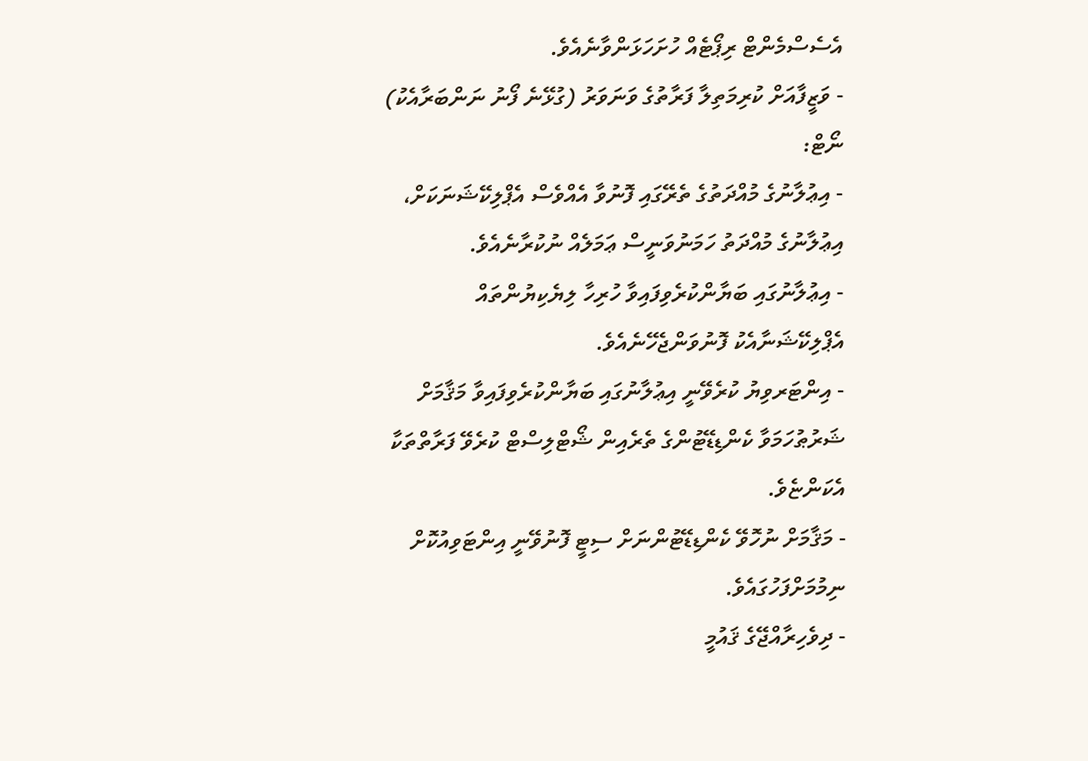އެސެސްމެންޓް ރިޕޯޓެއް ހުށަހަޅަންވާނެއެވެ.
- ވަޒީފާއަށް ކުރިމަތިލާ ފަރާތުގެ ވަނަވަރު (ގުޅޭނެ ފޯނު ނަންބަރާއެކު)
ނޯޓް:
- އިޢުލާނުގެ މުއްދަތުގެ ތެރޭގައި ފޮނުވާ އެއްވެސް އެޕްލިކޭޝަނަކަށް، އިޢުލާނުގެ މުއްދަތު ހަމަނުވަނީސް ޢަމަލެއް ނުކުރާނެއެވެ.
- އިޢުލާނުގައި ބަޔާންކުރެވިފައިވާ ހުރިހާ ލިޔެކިޔުންތައް އެޕްލިކޭޝަނާއެކު ފޮނުވަންޖެހޭނެއެވެ.
- އިންޓަރވިޔު ކުރެވޭނީ އިޢުލާނުގައި ބަޔާންކުރެވިފައިވާ މަޤާމަށް ޝަރުޠުހަމަވާ ކެންޑިޑޭޓުންގެ ތެރެއިން ޝޯޓްލިސްޓް ކުރެވޭ ފަރާތްތަކާ އެކަންޏެވެ.
- މަޤާމަށް ނުހޮވޭ ކެންޑިޑޭޓުންނަށް ސިޓީ ފޮނުވޭނީ އިންޓަވިއުކޮށް ނިމުމަށްފަހުގައެވެ.
- ދިވެހިރާއްޖޭގެ ޤައުމީ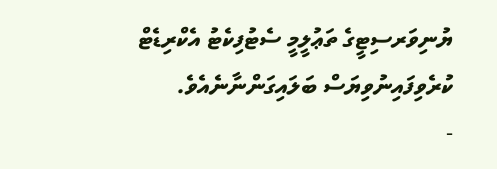ޔުނިވަރސިޓީގެ ތަޢުލީމީ ސެޓުފިކެޓު އެކްރިޑެޓް ކުރެވިފައިނުވިޔަސް ބަލައިގަންނާނެއެވެ.
-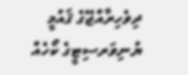ދިވެހިރާއްޖޭގެ ޤައުމީ ޔުނިވަރސިޓީގެ ކޯހެއް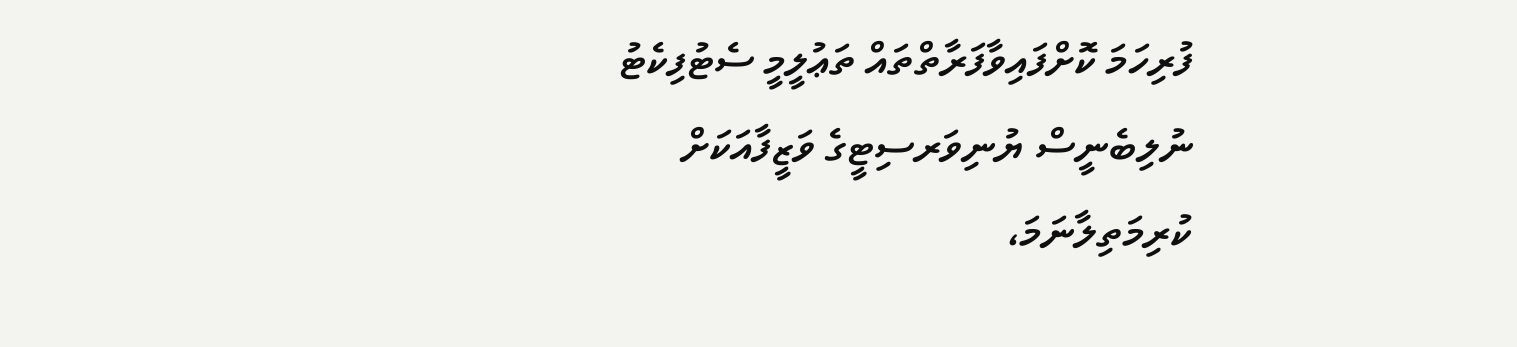ފުރިހަމަ ކޮށްފައިވާފަރާތްތައް ތަޢުލީމީ ސެޓުފިކެޓު ނުލިބެނީސް ޔުނިވަރސިޓީގެ ވަޒީފާއަކަށް ކުރިމަތިލާނަމަ،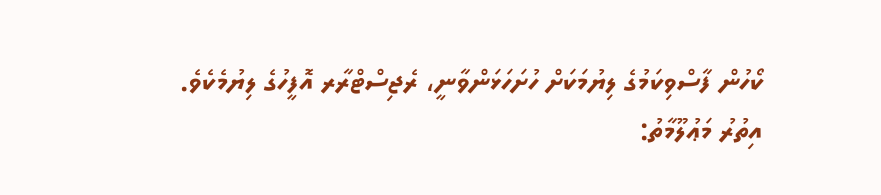ކޯހުން ފާސްވިކަމުގެ ލިޔުމަކަށް ހުށަހަޅަންވާނީ، ރެޖިސްޓްރާރ އޮފީހުގެ ލިޔުމެކެވެ.
އިތުރު މަޢުލޫމާތު: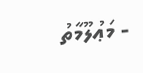- މަޢުލޫމާތު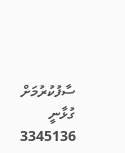ސާފުކުރުމަށް ގުޅާނީ 3345136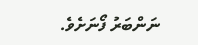ނަންބަރު ފޯނަށެވެ.